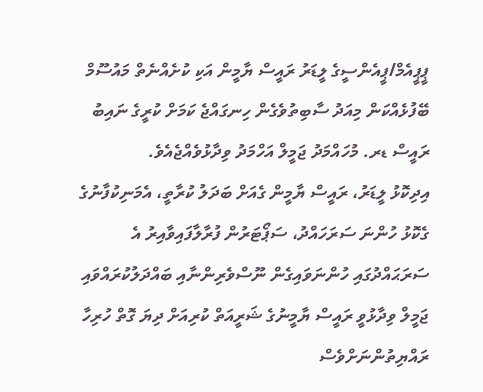ޕީޕީއެމް/ޕީއެންސީގެ ލީޑަރު ރައީސް ޔާމީން އަކި ކުށެއްނެތް މައުސޫމް ބޭފުޅެއްކަން މިއަދު ސާބިތުވެގެން ހިނގައްޖެ ކަމަށް ކުރީގެ ނައިބު ރައީސް ޑރ. މުހައްމަދު ޖަމީލް އަހްމަދު ވިދާޅުވެއްޖެއެވެ.
އިދިކޮޅު ލީޑަރު، ރައީސް ޔާމީން ގެއަށް ބަދަލު ކުރާތީ، އެމަނިކުފާނުގެ ގެކޮޅު ހުންނަ ސަރަހައްދު، ސަޕޯޓަރުން ފުރާލާފައިވާއިރު އެ ސަރަޙައްދުގައި ހުންނަވައިގެން ނޫސްވެރިންނާއި ބައްދަލުކުރައްވައި ޖަމީލް ވިދާޅުވީ ރައީސް ޔާމީނުގެ ޝަރީއަތް ކުރިއަށް ދިޔަ ގޮތް ހުރިހާ ރައްޔިތުންނަށްވެސް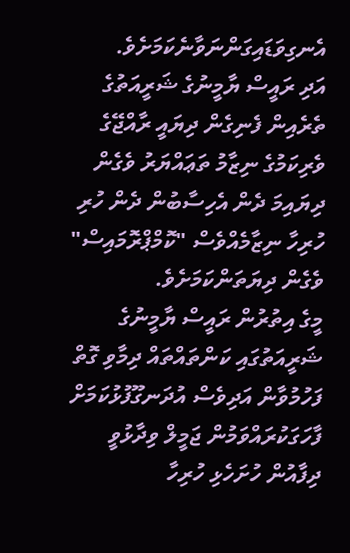އެނގިވަޑައިގަންނަވާނެކަމަށެވެ.
އަދި ރައީސް ޔާމީނުގެ ޝަރީއަތުގެ ތެރެއިން ފެނިގެން ދިޔައީ ރާއްޖޭގެ ވެރިކަމުގެ ނިޒާމު ތަޢައްޔަރު ވެގެން ދިޔައިމަ ދެން އެހިސާބުން ދެން ހުރި ހުރިހާ ނިޒާމެއްވެސް "ކޮމްޕްރޮމައިސް" ވެގެން ދިޔަތަންކަމަށެވެ.
މީގެ އިތުރުން ރައީސް ޔާމީނުގެ ޝަރީއަތުގައި ކަންތައްތައް ދިމާވި ގޮތް ފަހުމުވާން އަދިވެސް އުދަނގޫފުޅުކަމަށް ފާހަގަކުރައްވަމުން ޖަމީލް ވިދާޅުވީ ދިފާއުން ހުށަހެޅި ހުރިހާ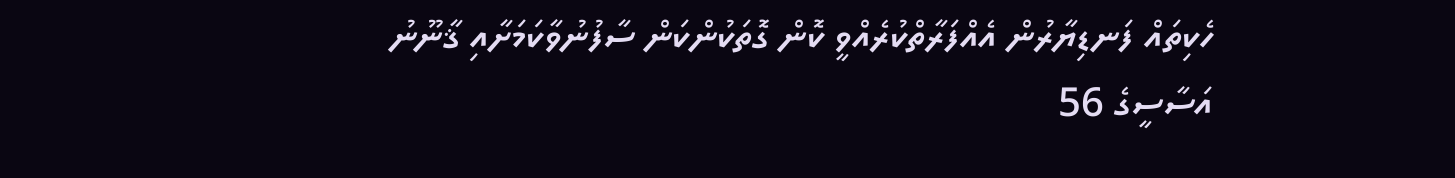ހެކިތައް ފަނޑިޔާރުން އެއްފަރާތްކުރެއްވީ ކޮން ގޮތަކުންކަން ސާފުނުވާކަމަށާއި ޤާނޫނު އަސާސީގެ 56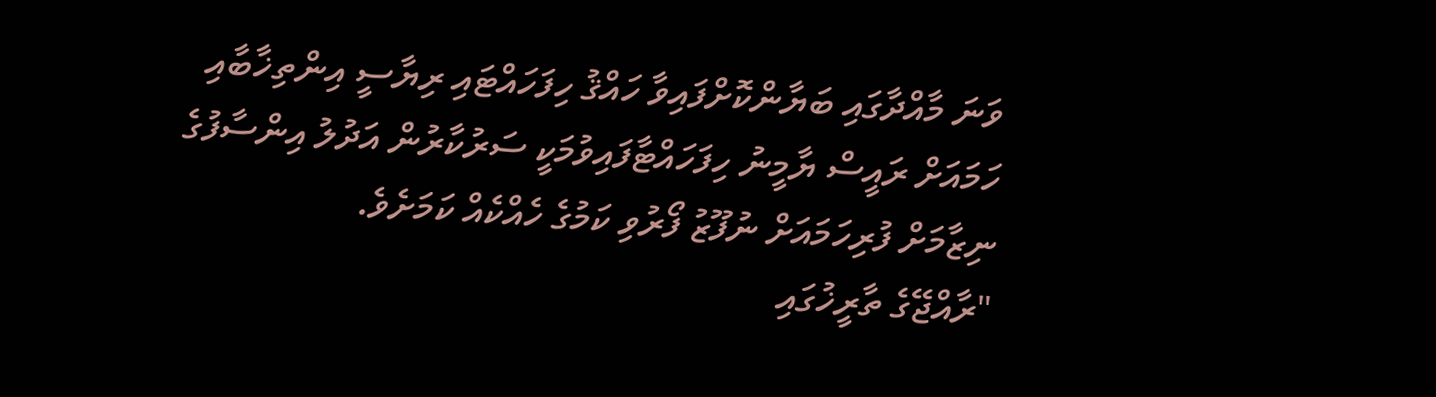ވަނަ މާއްދާގައި ބަޔާންކޮށްފައިވާ ހައްޤު ހިފަހައްޓައި ރިޔާސީ އިންތިޚާބާއި ހަމައަށް ރައީސް ޔާމީނު ހިފަހައްޓާފައިވުމަކީ ސަރުކާރުން އަދުލު އިންސާފުގެ ނިޒާމަށް ފުރިހަމައަށް ނުފޫޒު ފޯރުވި ކަމުގެ ހެއްކެއް ކަމަށެވެ.
"ރާއްޖޭގެ ތާރީޚުގައި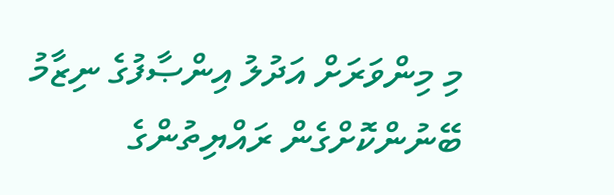މި މިންވަރަށް އަދުލު އިންޞާފުގެ ނިޒާމު ބޭނުންކޮށްގެން ރައްޔިތުންގެ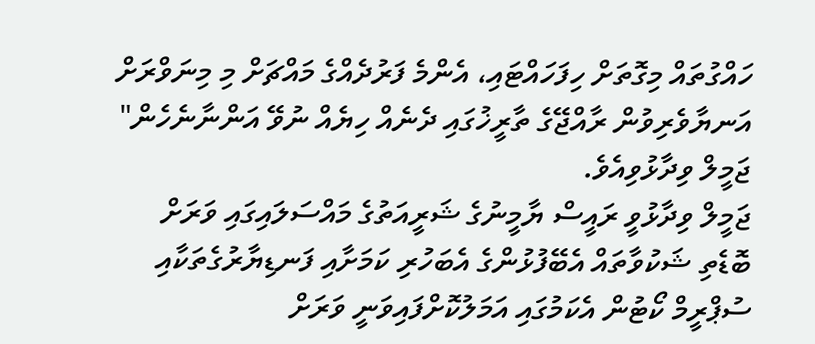ހައްގުތައް މިގޮތަށް ހިފަހައްޓައި، އެންމެ ފަރުދެއްގެ މައްޗަށް މި މިނަވްރަށް އަނޔާވެރިވުން ރާއްޖޭގެ ތާރީޚުގައި ދެނެއް ހިޔެއް ނުވޭ އަންނާނެހެން" ޖަމީލް ވިދާޅުވިއެވެ.
ޖަމީލް ވިދާޅުވީ ރައީސް ޔާމީނުގެ ޝަރީއަތުގެ މައްސަލައިގައި ވަރަށް ބޮޑެތި ޝަކުވާތައް އެބޭފުޅުންގެ އެބަހުރި ކަމަށާއި ފަނޑިޔާރުގެތަކާއި ސުޕްރީމް ކޯޓުން އެކަމުގައި އަމަލުކޮށްފައިވަނީ ވަރަށް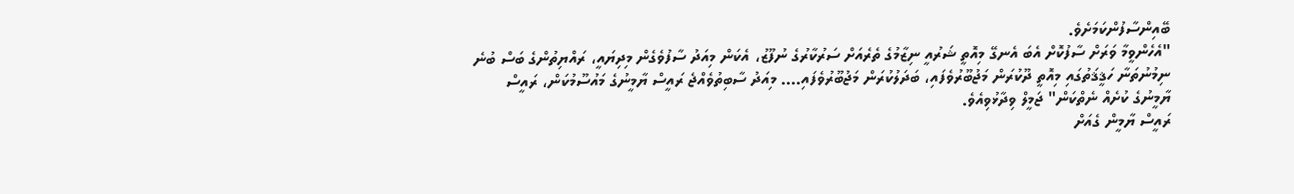ބޭއިންސާފުންކަމަށެވެ.
"އެހެންވީމާ ވަރަށް ސާފުކޮށް އެބަ އެނގޭ މިއޮތީ ޝަރުއީ ނިޒާމުގެ ތެރެއަށް ސަރުކާރުގެ ނުފޫޒު، އެކަން މިއަދު ސާފުވެގެން މިދިޔައީ، ރައްޔިތުންގެ ބަސް ބުނެ ނިމުނުތަނާ ހަޤީޤަތުގައި މިއޮތީ ދޫކުރަން މަޖުބޫރުވެފައި، ބަދަލުކުރަން މަޖުބޫރުވެފައި.... މިއަދު ސާބިތުވެއްޖެ ރައީސް ޔާމީނުގެ މައުސޫމުކަން، ރައީސް ޔާމީނުގެ ކުށެއް ނެތްކަން" ޖަމީލް ވިދާޅުވިއެވެ.
ރައީސް ޔާމީން ގެއަށް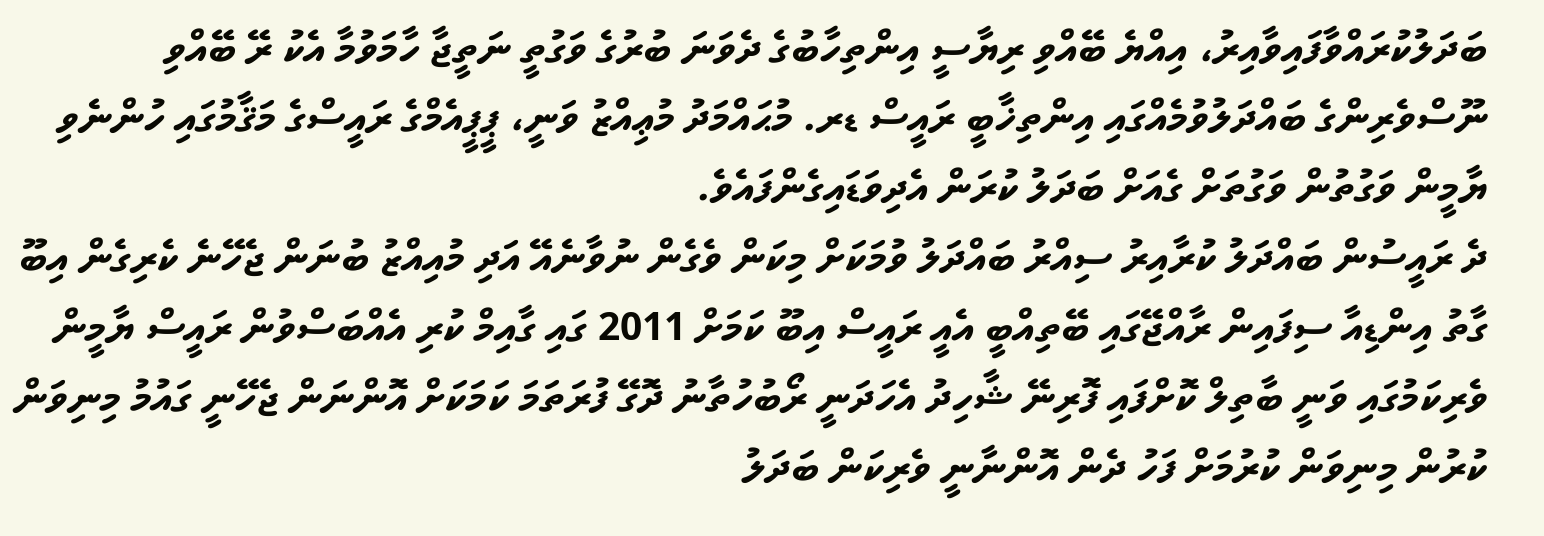ބަދަލުކުރައްވާފައިވާއިރު، އިއްޔެ ބޭއްވި ރިޔާސީ އިންތިހާބުގެ ދެވަނަ ބުރުގެ ވަގުތީ ނަތީޖާ ހާމަވުމާ އެކު ރޭ ބޭއްވި ނޫސްވެރިންގެ ބައްދަލުވުމެއްގައި އިންތިޚާބީ ރައީސް ޑރ. މުޙައްމަދު މުޢިއްޒު ވަނީ، ޕީޕީއެމްގެ ރައީސްގެ މަޤާމުގައި ހުންނެވި ޔާމީން ވަގުތުން ވަގުތަށް ގެއަށް ބަދަލު ކުރަން އެދިވަޑައިގެންފައެވެ.
ދެ ރައީސުން ބައްދަލު ކުރާއިރު ސިއްރު ބައްދަލު ވުމަކަށް މިކަން ވެގެން ނުވާނެއޭ އަދި މުއިއްޒު ބުނަން ޖެހޭނެ ކެރިގެން އިބޫ ގާތު އިންޑިއާ ސިފައިން ރާއްޖޭގައި ބޭތިއްބީ އެއީ ރައީސް އިބޫ ކަމަށް 2011 ގައި ގާއިމް ކުރި އެއްބަސްވުން ރައީސް ޔާމީން ވެރިކަމުގައި ވަނީ ބާތިލް ކޮށްފައި ފޮރިނޭ ޝާހިދު އެހަދަނީ ރޯބުހުތާނު ދޮގޭ ފުރަތަމަ ކަމަކަށް އޮންނަން ޖެހޭނީ ގައުމު މިނިވަން ކުރުން މިނިވަން ކުރުމަށް ފަހު ދެން އޮންނާނީ ވެރިކަން ބަދަލު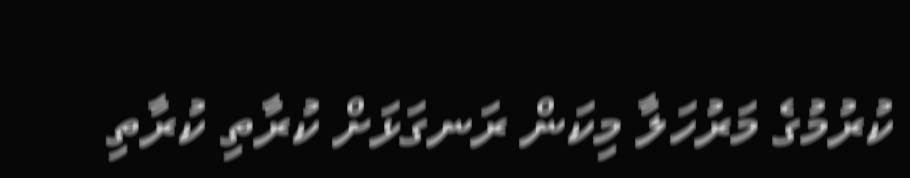ކުރުމުގެ މަރުހަލާ މިކަން ރަނގަޅަށް ކުރާތި ކުރާތި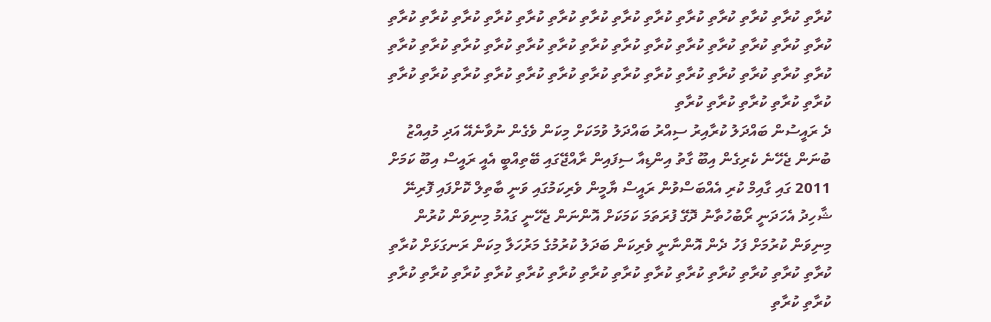ކުރާތި ކުރާތި ކުރާތި ކުރާތި ކުރާތި ކުރާތި ކުރާތި ކުރާތި ކުރާތި ކުރާތި ކުރާތި ކުރާތި ކުރާތި ކުރާތި ކުރާތި ކުރާތި ކުރާތި ކުރާތި ކުރާތި ކުރާތި ކުރާތި ކުރާތި ކުރާތި ކުރާތި ކުރާތި ކުރާތި ކުރާތި ކުރާތި ކުރާތި ކުރާތި ކުރާތި ކުރާތި ކުރާތި ކުރާތި ކުރާތި ކުރާތި ކުރާތި ކުރާތި ކުރާތި ކުރާތި ކުރާތި ކުރާތި ކުރާތި ކުރާތި ކުރާތި ކުރާތި ކުރާތި
ދެ ރައީސުން ބައްދަލު ކުރާއިރު ސިއްރު ބައްދަލު ވުމަކަށް މިކަން ވެގެން ނުވާނެއޭ އަދި މުއިއްޒު ބުނަން ޖެހޭނެ ކެރިގެން އިބޫ ގާތު އިންޑިއާ ސިފައިން ރާއްޖޭގައި ބޭތިއްބީ އެއީ ރައީސް އިބޫ ކަމަށް 2011 ގައި ގާއިމް ކުރި އެއްބަސްވުން ރައީސް ޔާމީން ވެރިކަމުގައި ވަނީ ބާތިލް ކޮށްފައި ފޮރިނޭ ޝާހިދު އެހަދަނީ ރޯބުހުތާނު ދޮގޭ ފުރަތަމަ ކަމަކަށް އޮންނަން ޖެހޭނީ ގައުމު މިނިވަން ކުރުން މިނިވަން ކުރުމަށް ފަހު ދެން އޮންނާނީ ވެރިކަން ބަދަލު ކުރުމުގެ މަރުހަލާ މިކަން ރަނގަޅަށް ކުރާތި ކުރާތި ކުރާތި ކުރާތި ކުރާތި ކުރާތި ކުރާތި ކުރާތި ކުރާތި ކުރާތި ކުރާތި ކުރާތި ކުރާތި ކުރާތި ކުރާތި ކުރާތި ކުރާތި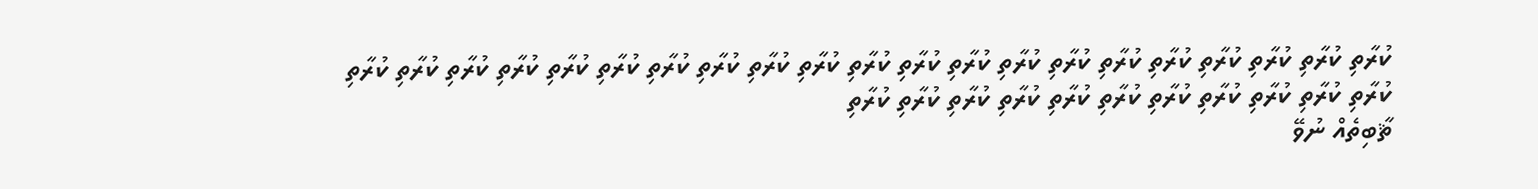ކުރާތި ކުރާތި ކުރާތި ކުރާތި ކުރާތި ކުރާތި ކުރާތި ކުރާތި ކުރާތި ކުރާތި ކުރާތި ކުރާތި ކުރާތި ކުރާތި ކުރާތި ކުރާތި ކުރާތި ކުރާތި ކުރާތި ކުރާތި ކުރާތި ކުރާތި ކުރާތި ކުރާތި ކުރާތި ކުރާތި ކުރާތި ކުރާތި ކުރާތި ކުރާތި ކުރާތި ކުރާތި
ޘާބިތެއް ނުވޭ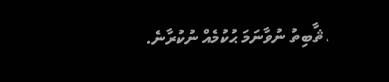، ޘާބިތު ނުވާނަމަ ޙުކުމެއް ނުކުރާނެ.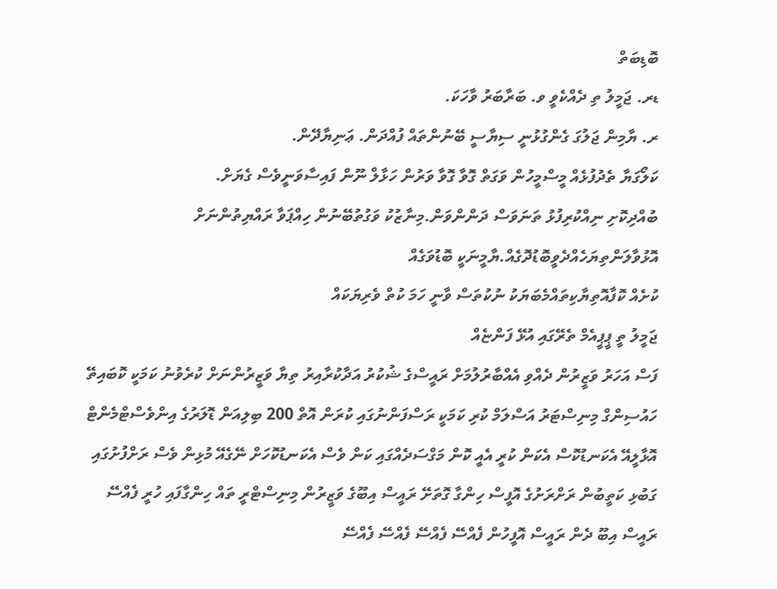ބޮޑިބަތް
ޑރ. ޖަމީލު ތި ދެއްކެވީ ވ. ބަރާބަރު ވާހަކަ.
ރ. ޔާމިން ޖަލުގަ ގެންގުޅުނީ ސިޔާސީ ބޭނުންތައް ފުއްދަން. ޢަނިޔާދޭން.
ކަލޯގަޔާ ތެދުފުޅެއް މީސްމީހުން ވަގަތް ގޮވާ ގޮވާ ވަރުން ހަޅާލް ނޫން ފައިސާވަނީވެސް ގެޔަށް.
ބުއްދިކޮށި ނިއްކުރިފުޅު ތަނަވަސް ދަންންވަން.މިނާޒުކު ވަގުތުބޭނުން ހިއްޕަވާ ރައްޔިތުންނަށް އޮޅުވާލަންތިޔަހެއްދެވީބޮޑުދޮގެއް.ޔާމީނަކީ ބޮޑުވަގެއް
ކުށެއް ކޮފާއޮތިޔާކިތައްމެބަޔަކު ނުކުތަސް ވާނީ ހަމަ ކުތް ވެރިޔަކައް
ޖަމީލު ތީ ޕީޕީއެމް ތެރޭގައި އުޅޭ ފަންޏެއް
ފަސް އަހަރު ވަޒީރުން ދެއްވި އެއްބާރުލުމަށް ރައީސްގެ ޝުކުރު އަދާކުރާއިރު ތިޔާ ވަޒީރުންނަށް ކުރެވުނު ކަމަކީ ކޮބައިތޭ ހައުސިންގް މިނިސްޓަރު އަސްލަމް ކުރި ކަމަކީ ރަސްފަންނުގައި ކުރަން އޮތް 200 ބިލިއަން ޑޮލަރުގެ އިންވެސްޓްމެންޓް އޮޅާލީއޭ އެކަނޑުކޮސް އެކަން ކުރީ އެއީ ކޮން މަގްސަދެއްގައި ކަން ވެސް އެކަނޑުކޮހަށް ނޭގެއޭ މުޅިން ވެސް ރަށްފުށުގައި ގަބުޅި ކަތީބުން ރަށްރަށުގެ އޮފީސް ހިންގާ ގޮތަށޭ ރައީސް އިބޫގެ ވަޒީރުން މިނިސްޓްރީ ތައް ހިންގާފައި ހުރީ ފެއްސޭ ރައީސް އިބޫ ދެން ރައީސް އޮފީހުން ފެއްސޭ ފެއްސޭ ފެއްސޭ ފެއްސޭ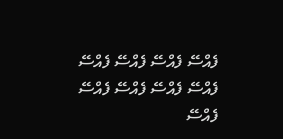ފެއްސޭ ފެއްސޭ ފެއްސޭ ފެއްސޭ ފެއްސޭ ފެއްސޭ ފެއްސޭ ފެއްސޭ ފެއްސޭ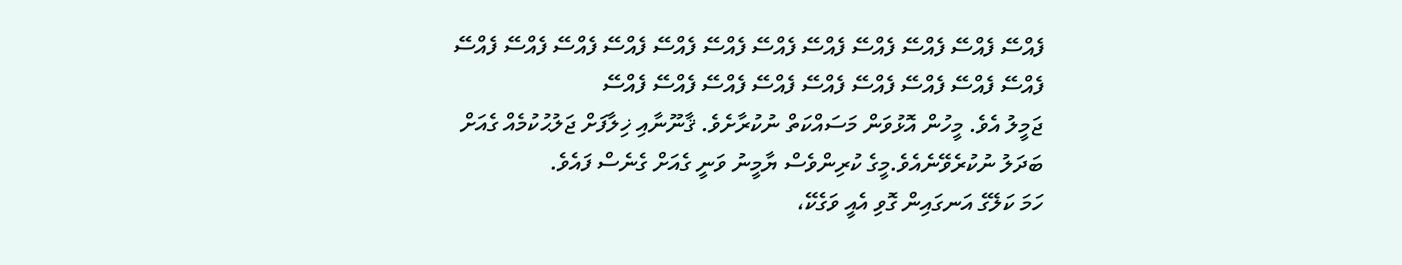ފެއްސޭ ފެއްސޭ ފެއްސޭ ފެއްސޭ ފެއްސޭ ފެއްސޭ ފެއްސޭ ފެއްސޭ ފެއްސޭ ފެއްސޭ ފެއްސޭ ފެއްސޭ ފެއްސޭ ފެއްސޭ ފެއްސޭ ފެއްސޭ ފެއްސޭ ފެއްސޭ ފެއްސޭ ފެއްސޭ ފެއްސޭ
ޖަމީލު އެވެ. މީހުން އޮޅުވަން މަސައްކަތް ނުކުރާށެވެ. ޤާނޫނާއި ޚިލާފަށް ޖަލުޙުކުމެއް ގެއަށް ބަދަލު ނުކުރެވޭނެއެވެ.މީގެ ކުރިންވެސް ޔާމީނު ވަނީ ގެއަށް ގެނެސް ފައެވެ.
ހަމަ ކަލޭގެ އަނގައިން ގޮވި އެއީ ވަގެކޭ،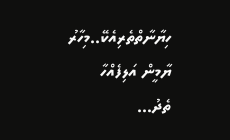ހިޔާނާތްތެރިއެކޭ..މިހާރު ޔާމީން އަލިފެއްހާ ތެދު…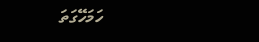ހަމަހޭގަތަ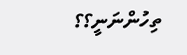ތިހުންނަނީ؟؟